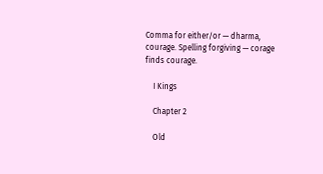Comma for either/or — dharma, courage. Spelling forgiving — corage finds courage.

    I Kings

    Chapter 2

    Old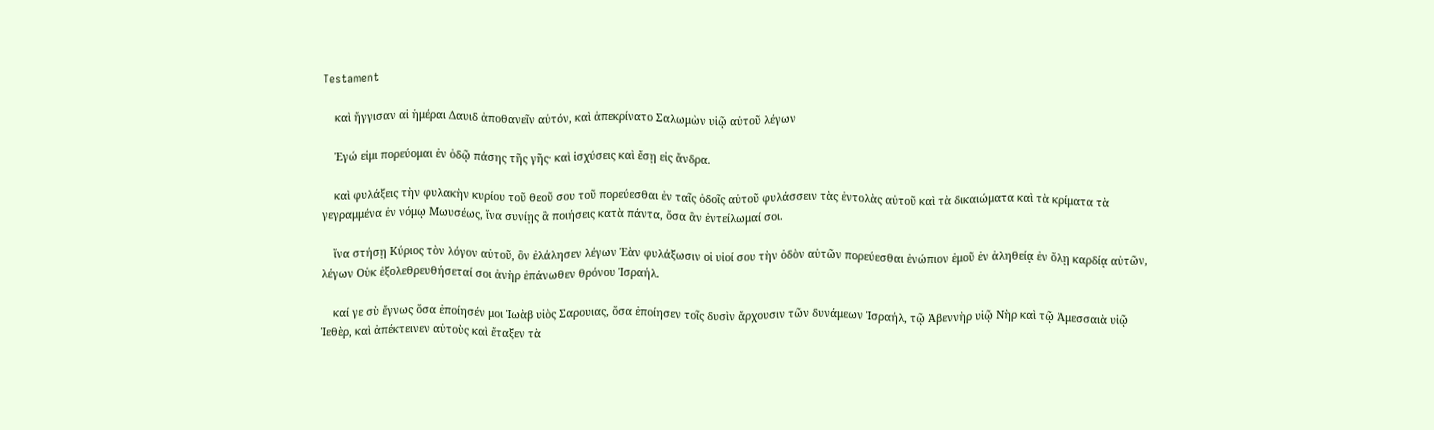Testament

    καὶ ἤγγισαν αἱ ἡμέραι Δαυιδ ἀποθανεῖν αὐτόν, καὶ ἀπεκρίνατο Σαλωμὼν υἱῷ αὐτοῦ λέγων

    Ἐγώ εἰμι πορεύομαι ἐν ὁδῷ πάσης τῆς γῆς· καὶ ἰσχύσεις καὶ ἔσῃ εἰς ἄνδρα.

    καὶ φυλάξεις τὴν φυλακὴν κυρίου τοῦ θεοῦ σου τοῦ πορεύεσθαι ἐν ταῖς ὁδοῖς αὐτοῦ φυλάσσειν τὰς ἐντολὰς αὐτοῦ καὶ τὰ δικαιώματα καὶ τὰ κρίματα τὰ γεγραμμένα ἐν νόμῳ Μωυσέως, ἵνα συνίῃς ἃ ποιήσεις κατὰ πάντα, ὅσα ἂν ἐντείλωμαί σοι.

    ἵνα στήσῃ Κύριος τὸν λόγον αὐτοῦ, ὃν ἐλάλησεν λέγων Ἐὰν φυλάξωσιν οἱ υἱοί σου τὴν ὁδὸν αὐτῶν πορεύεσθαι ἐνώπιον ἐμοῦ ἐν ἀληθείᾳ ἐν ὅλῃ καρδίᾳ αὐτῶν, λέγων Οὐκ ἐξολεθρευθήσεταί σοι ἀνὴρ ἐπάνωθεν θρόνου Ἰσραήλ.

    καί γε σὺ ἔγνως ὅσα ἐποίησέν μοι Ἰωὰβ υἱὸς Σαρουιας, ὅσα ἐποίησεν τοῖς δυσὶν ἄρχουσιν τῶν δυνάμεων Ἰσραήλ, τῷ Ἀβεννὴρ υἱῷ Νὴρ καὶ τῷ Ἀμεσσαιὰ υἱῷ Ἰεθὲρ, καὶ ἀπέκτεινεν αὐτοὺς καὶ ἔταξεν τὰ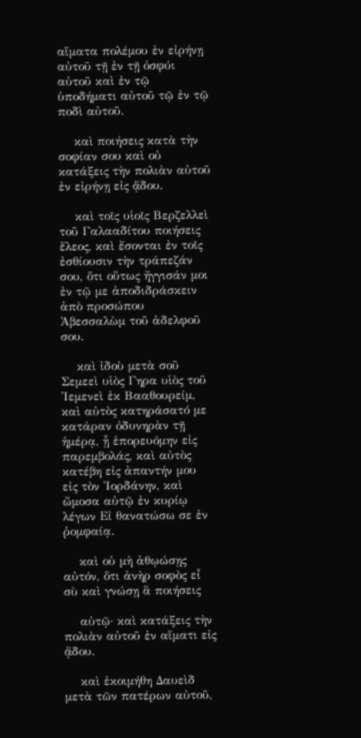αἵματα πολέμου ἐν εἰρήνῃ αὐτοῦ τῇ ἐν τῇ ὀσφύι αὐτοῦ καὶ ἐν τῷ ὑποδήματι αὐτοῦ τῷ ἐν τῷ ποδὶ αὐτοῦ.

    καὶ ποιήσεις κατὰ τὴν σοφίαν σου καὶ οὐ κατάξεις τὴν πολιὰν αὐτοῦ ἐν εἰρήνῃ εἰς ᾅδου.

    καὶ τοῖς υἱοῖς Βερζελλεὶ τοῦ Γαλααδίτου ποιήσεις ἔλεος, καὶ ἔσονται ἐν τοῖς ἐσθίουσιν τὴν τράπεζάν σου, ὅτι οὕτως ἤγγισάν μοι ἐν τῷ με ἀποδιδράσκειν ἀπὸ προσώπου Ἀβεσσαλὼμ τοῦ ἀδελφοῦ σου.

    καὶ ἰδοὺ μετὰ σοῦ Σεμεεὶ υἱὸς Γηρα υἱὸς τοῦ Ἰεμενεὶ ἐκ Βααθουρείμ, καὶ αὐτὸς κατηράσατό με κατάραν ὀδυνηρὰν τῇ ἡμέρᾳ, ᾗ ἐπορευόμην εἰς παρεμβολάς, καὶ αὐτὸς κατέβη εἰς ἀπαντήν μου εἰς τὸν Ἰορδάνην, καὶ ὤμοσα αὐτῷ ἐν κυρίῳ λέγων Εἰ θανατώσω σε ἐν ῥομφαίᾳ.

    καὶ οὐ μὴ ἀθῳώσῃς αὐτόν, ὅτι ἀνὴρ σοφὸς εἶ σὺ καὶ γνώσῃ ἃ ποιήσεις

    αὐτῷ· καὶ κατάξεις τὴν πολιὰν αὐτοῦ ἐν αἵματι εἰς ᾅδου.

    καὶ ἐκοιμήθη Δαυεὶδ μετὰ τῶν πατέρων αὐτοῦ,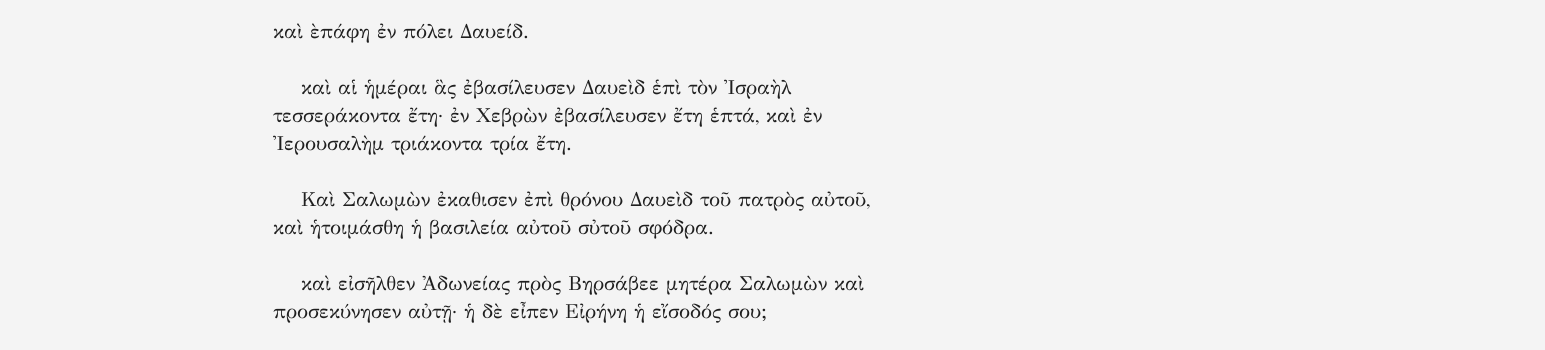καὶ ὲπάφη ἐν πόλει Δαυείδ.

    καὶ αἱ ἡμέραι ἃς ἐβασίλευσεν Δαυεὶδ ἑπὶ τὸν Ἰσραὴλ τεσσεράκοντα ἔτη· ἐν Χεβρὼν ἐβασίλευσεν ἔτη ἑπτά, καὶ ἐν Ἰερουσαλὴμ τριάκοντα τρία ἔτη.

    Καὶ Σαλωμὼν ἐκαθισεν ἐπὶ θρόνου Δαυεὶδ τοῦ πατρὸς αὐτοῦ, καὶ ἡτοιμάσθη ἡ βασιλεία αὐτοῦ σὐτοῦ σφόδρα.

    καὶ εἰσῆλθεν Ἀδωνείας πρὸς Βηρσάβεε μητέρα Σαλωμὼν καὶ προσεκύνησεν αὐτῇ· ἡ δὲ εἶπεν Εἰρήνη ἡ εἴσοδός σου;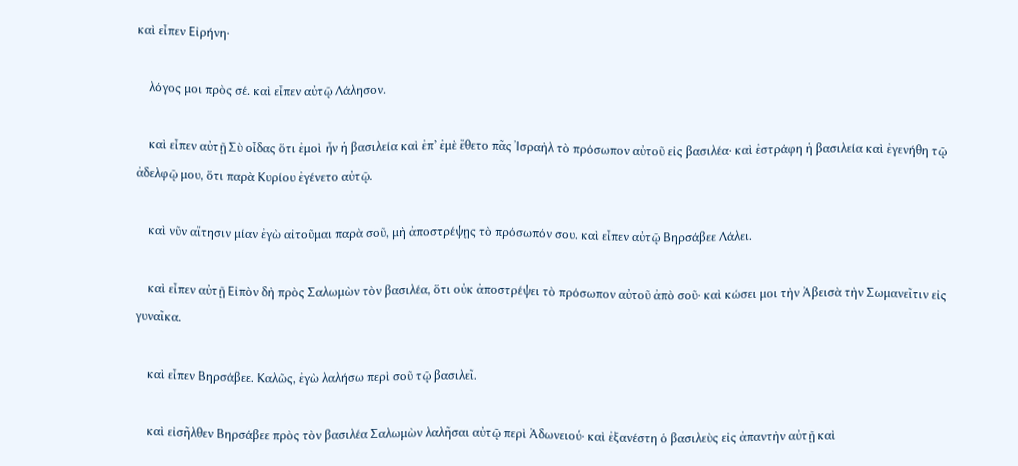καὶ εἶπεν Εἰρήνη·

    λόγος μοι πρὸς σέ. καὶ εἶπεν αὐτῷ Λάλησον.

    καὶ εἶπεν αὐτῇ Σὺ οἶδας ὅτι ἐμοὶ ἦν ἡ βασιλεία καὶ ἐπ’ ἐμὲ ἔθετο πᾶς Ἰσραὴλ τὸ πρόσωπον αὐτοῦ εἰς βασιλέα· καὶ ἐστράφη ἡ βασιλεία καὶ ἐγενήθη τῷ ἀδελφῷ μου, ὅτι παρὰ Κυρίου ἐγένετο αὐτῷ.

    καὶ νῦν αἴτησιν μίαν ἐγὼ αἰτοῦμαι παρὰ σοῦ, μὴ ἀποστρέψῃς τὸ πρόσωπόν σου. καὶ εἶπεν αὐτῷ Βηρσάβεε Λάλει.

    καὶ εἶπεν αὐτῇ Εἰπὸν δὴ πρὸς Σαλωμὼν τὸν βασιλέα, ὅτι οὐκ ἀποστρέψει τὸ πρόσωπον αὐτοῦ ἀπὸ σοῦ· καὶ κώσει μοι τὴν Ἀβεισὰ τὴν Σωμανεῖτιν εἰς γυναῖκα.

    καὶ εἶπεν Βηρσάβεε. Καλῶς, ἐγὼ λαλήσω περὶ σοῦ τῷ βασιλεῖ.

    καὶ εἰσῆλθεν Βηρσάβεε πρὸς τὸν βασιλέα Σαλωμὼν λαλῆσαι αὐτῷ περὶ Ἀδωνειού· καὶ ἐξανέστη ὁ βασιλεὺς εἰς ἀπαντὴν αὐτῇ καὶ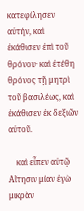κατεφίλησεν αὐτήν, καὶ ἐκάθισεν ἐπὶ τοῦ θρόνου· καὶ ἐτέθη θρόνος τῇ μητρὶ τοῦ βασιλέως, καὶ ἐκάθισεν ἐκ δεξιῶν αὐτοῦ.

    καὶ εἶπεν αὐτῷ Αἴτησιν μίαν ἐγὼ μικρὰν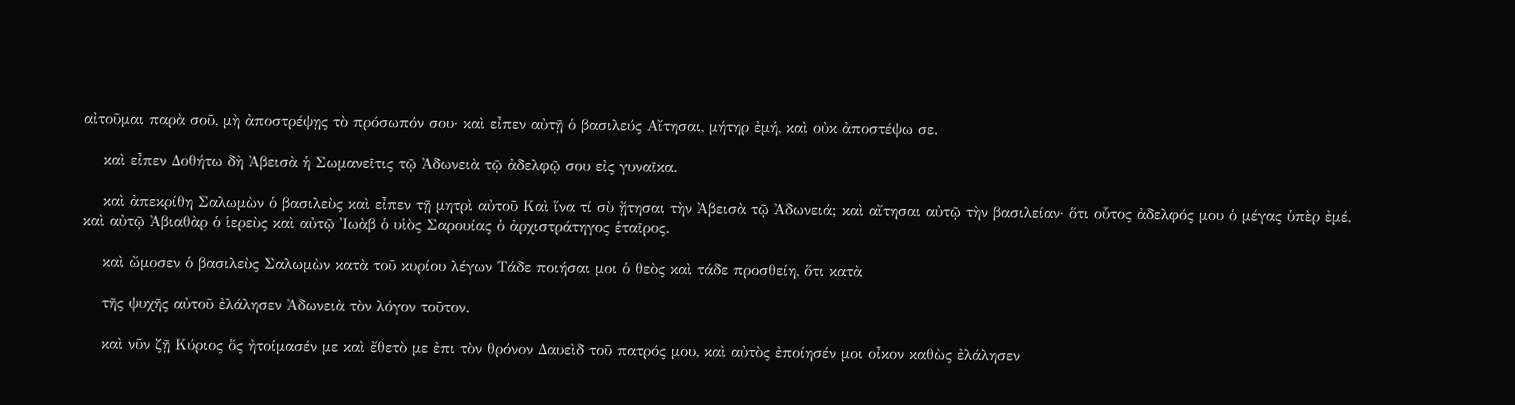αἰτοῦμαι παρὰ σοῦ, μὴ ἀποστρέψῃς τὸ πρόσωπόν σου· καὶ εἶπεν αὐτῇ ὁ βασιλεύς Αἴτησαι, μήτηρ ἐμή, καὶ οὐκ ἀποστέψω σε.

    καὶ εἶπεν Δοθήτω δὴ Ἀβεισὰ ἡ Σωμανεῖτις τῷ Ἀδωνειὰ τῷ ἀδελφῷ σου εἰς γυναῖκα.

    καὶ ἀπεκρίθη Σαλωμὼν ὁ βασιλεὺς καὶ εἶπεν τῇ μητρὶ αὐτοῦ Καὶ ἵνα τί σὺ ᾔτησαι τὴν Ἀβεισὰ τῷ Ἀδωνειά; καὶ αἴτησαι αὐτῷ τὴν βασιλείαν· ὅτι οὗτος ἀδελφός μου ὁ μέγας ὑπὲρ ἐμέ, καὶ αὐτῷ Ἀβιαθὰρ ὁ ἱερεὺς καὶ αὐτῷ Ἰωὰβ ὁ υἱὸς Σαρουίας ὁ ἀρχιστράτηγος ἑταῖρος.

    καὶ ὤμοσεν ὁ βασιλεὺς Σαλωμὼν κατὰ τοῦ κυρίου λέγων Τάδε ποιήσαι μοι ὁ θεὸς καὶ τάδε προσθείη, ὅτι κατὰ

    τῆς ψυχῆς αὐτοῦ ἐλάλησεν Ἀδωνειὰ τὸν λόγον τοῦτον.

    καὶ νῦν ζῇ Κύριος ὅς ἠτοίμασέν με καὶ ἔθετὸ με ἐπι τὸν θρόνον Δαυεὶδ τοῦ πατρός μου, καὶ αὐτὸς ἐποίησέν μοι οἶκον καθὼς ἐλάλησεν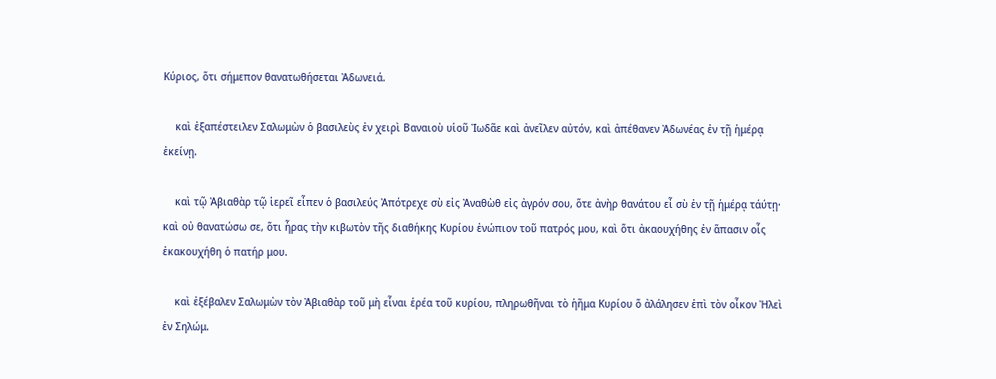Κύριος, ὅτι σήμεπον θανατωθήσεται Ἀδωνειά.

    καὶ ἐξαπέστειλεν Σαλωμὼν ὁ βασιλεὺς ἐν χειρὶ Βαναιοὺ υἱοῦ Ἰωδᾶε καὶ ἀνεῖλεν αὐτόν, καὶ ἀπέθανεν Ἀδωνέας ἐν τῇ ἡμέρᾳ ἐκείνῃ.

    καὶ τῷ Ἀβιαθὰρ τῷ ἱερεῖ εἶπεν ὁ βασιλεύς Ἀπότρεχε σὺ εἰς Ἀναθὼθ εἰς ἀγρόν σου, ὅτε ἀνὴρ θανάτου εἶ σὺ ἐν τῇ ἡμέρᾳ τάύτῃ· καὶ οὐ θανατώσω σε, ὅτι ἦρας τὴν κιβωτὸν τῆς διαθήκης Κυρίου ἐνώπιον τοῦ πατρός μου, καὶ ὅτι ἀκαουχήθης ἐν ἅπασιν οἷς ἐκακουχήθη ὁ πατήρ μου.

    καὶ ἐξέβαλεν Σαλωμὼν τὸν Ἀβιαθὰρ τοῦ μὴ εἶναι ἑρέα τοῦ κυρίου, πληρωθῆναι τὸ ἡῆμα Κυρίου ὅ ἀλάλησεν ἐπὶ τὸν οἶκον Ἠλεὶ ἐν Σηλώμ.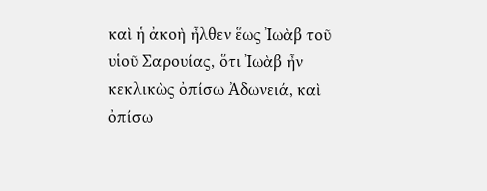καὶ ἡ ἀκοὴ ἦλθεν ἕως Ἰωὰβ τοῦ υἱοῦ Σαρουίας, ὅτι Ἰωὰβ ἦν κεκλικὼς ὀπίσω Ἀδωνειά, καὶ ὀπίσω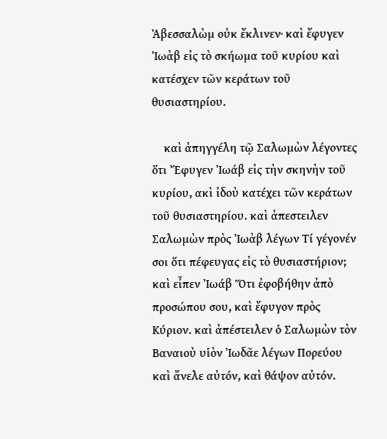Ἀβεσσαλὼμ οὐκ ἔκλινεν· καὶ ἔφυγεν Ἰωὰβ εἰς τὸ σκήωμα τοῦ κυρίου καὶ κατέσχεν τῶν κεράτων τοῦ θυσιαστηρίου.

    καὶ ἀπηγγέλη τῷ Σαλωμὼν λέγοντες ὅτι Ἔφυγεν Ἰωάβ εἰς τὴν σκηνὴν τοῦ κυρίου, ακὶ ἰδοὺ κατέχει τῶν κεράτων τοῦ θυσιαστηρίου. καὶ ἀπεστειλεν Σαλωμὼν πρὸς Ἰωὰβ λέγων Τί γέγονέν σοι ὅτι πέφευγας εἰς τὸ θυσιαστήριον; καὶ εἶπεν Ἰωάβ Ὅτι ἐφοβήθην ἀπὸ προσώπου σου, καὶ ἔφυγον πρὸς Κύριον. καὶ ἀπέστειλεν ὁ Σαλωμὼν τὸν Βαναιοὺ υἱὸν Ἰωδᾶε λέγων Πορεύου καὶ ἄνελε αὐτόν, καὶ θάψον αὐτόν.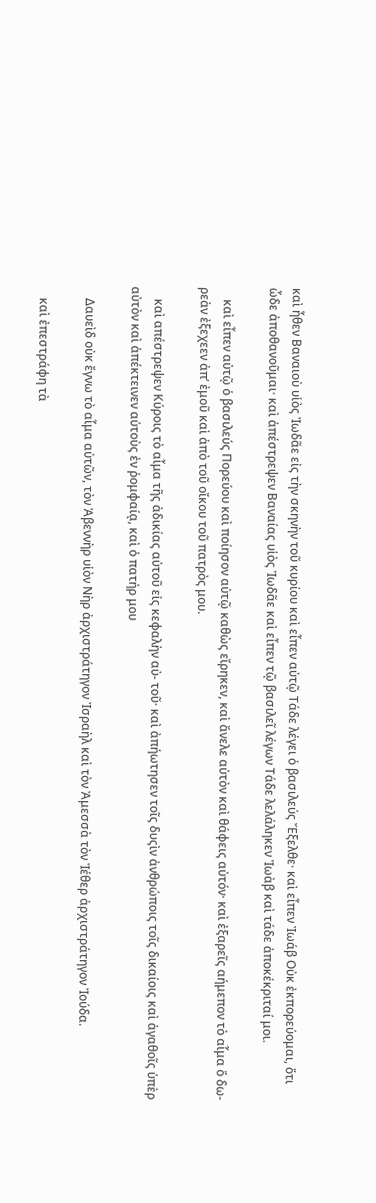καὶ ἦθεν Βαναιοὺ υἱὸς Ἰωδᾶε εἰς τὴν σκηνὴν τοῦ κυρίου καὶ εἶπεν αὐτῷ Τάδε λέγει ὁ βασιλεύς Ἔξελθε· καὶ εἶπεν Ἰωάβ Οὐκ ἐκπορεύομαι, ὅτι ὧδε ἀποθανοῦμαι· καὶ ἀπέστρεψεν Βαναίας υἱὸς Ἰωδᾶε καὶ εἶπεν τῷ βασιλεῖ λέγων Τάδε λελάληκεν Ἰωὰβ καὶ τάδε ἀποκέκριταί μοι.

    καὶ εἶπεν αὐτῷ ὁ βασιλεύς Πορεύου καὶ ποίησον αὐτῷ καθὼς εἴρηκεν, καὶ ἄνελε αὐτὸν καὶ θάφεις αὐτόν· καὶ ἐξαρεῖς αήμεπον τὸ αἷμα ὅ δω- ρεὰν ἐξεχεεν ἀπ’ ἐμοῦ καὶ ἀπὸ τοῦ οἴκου τοῦ πατρὸς μου.

    καὶ απέστρεψεν Κύροις τὸ αἷμα τῆς ἀδικίας αὐτοῦ εἰς κεφαλὴν αὐ- τοῦ· καὶ ἀπήωτησεν τοῖς δυςὶν ἀνθρώποις τοῖς δικαίοις καὶ ἀγαθοῖς ὑπὲρ αὐτὸν καὶ ἀπέκτεινεν αὐτοὺς ἐν ῥομφαίᾳ, καὶ ὁ πατήρ μου

    Δαυεὶδ οὐκ ἔγνω τὸ αἷμα αὐτῶν, τὸν Ἀβεννὴρ υἱὸν Νὴρ ἀρχιστράτηγον Ἰσραὴλ καὶ τὸν Ἀμεσσὰ τὸν Ἰέθερ ἀρχιστράτηγον Ἰούδα.

    καὶ ἐπεστράφη τὰ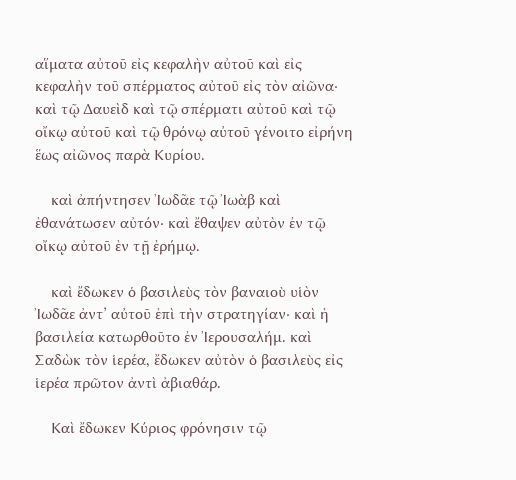αἵματα αὐτοῦ εἰς κεφαλὴν αὐτοῦ καὶ εἰς κεφαλὴν τοῦ σπέρματος αὐτοῦ εἰς τὸν αἰῶνα· καὶ τῷ Δαυεὶδ καὶ τῷ σπέρματι αὐτοῦ καὶ τῷ οἴκῳ αὐτοῦ καὶ τῷ θρόνῳ αὐτοῦ γένοιτο εἰρήνη ἕως αἰῶνος παρὰ Κυρίου.

    καὶ ἀπήντησεν Ἰωδᾶε τῷ Ἰωὰβ καὶ ἐθανάτωσεν αὐτόν· καὶ ἔθαψεν αὐτὸν ἐν τῷ οἴκῳ αὐτοῦ ἐν τῇ ἐρήμῳ.

    καὶ ἔδωκεν ὁ βασιλεὺς τὸν βαναιοὺ υἱὸν Ἰωδᾶε ἀντ’ αὐτοῦ ἐπὶ τὴν στρατηγίαν· καὶ ἡ βασιλεία κατωρθοῦτο ἐν Ἰερουσαλήμ. καὶ Σαδὼκ τὸν ἱερέα, ἔδωκεν αὐτὸν ὁ βασιλεὺς εἰς ἱερέα πρῶτον ἀντὶ ἀβιαθάρ.

    Καὶ ἔδωκεν Κύριος φρόνησιν τῷ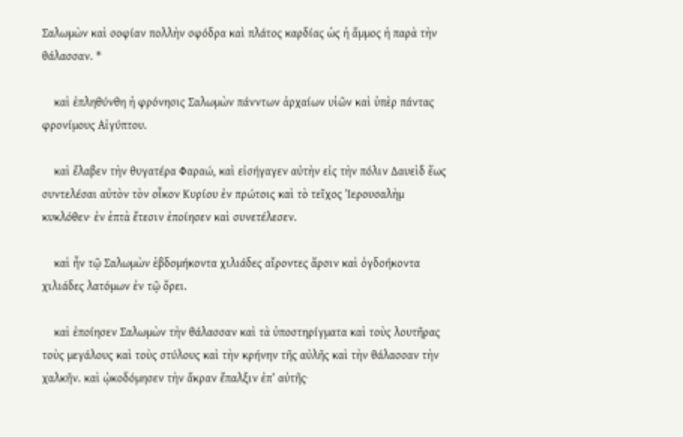Σαλωμὼν καὶ σοφίαν πολλὴν σφόδρα καὶ πλάτος καρδίας ὡς ἡ ἄμμος ἡ παρὰ τὴν θάλασσαν. *

    καὶ ἐπληθύνθη ἡ φρόνησις Σαλωμὼν πάνντων ἀρχαίων υἱῶν καὶ ὑπὲρ πάντας φρονίμους Αἰγύπτου.

    καὶ ἔλαβεν τὴν θυγατέρα Φαραώ, καὶ εἰσήγαγεν αὐτὴν εἰς τὴν πόλιν Δαυεὶδ ἕως συντελέσαι αὐτὸν τὸν οἶκον Κυρίου ἐν πρώτοις καὶ τὸ τεῖχος Ἰερουσαλὴμ κυκλόθεν· ἐν ἑπτὰ ἔτεσιν ἐποίησεν καὶ συνετέλεσεν.

    καὶ ἦν τῷ Σαλωμὼν ἑβδομήκοντα χιλιάδες αἴροντες ἄρσιν καὶ ὀγδοήκοντα χιλιάδες λατόμων ἐν τῷ ὄρει.

    καὶ ἐποίησεν Σαλωμὼν τὴν θάλασσαν καὶ τὰ ὑποστηρίγματα καὶ τοὺς λουτῆρας τοὺς μεγάλους καὶ τοὺς στύλους καὶ τὴν κρήνην τῆς αὐλῆς καὶ τὴν θάλασσαν τὴν χαλκῆν. καὶ ᾠκοδόμησεν τὴν ἄκραν ἔπαλξιν ἐπ’ αὐτῆς·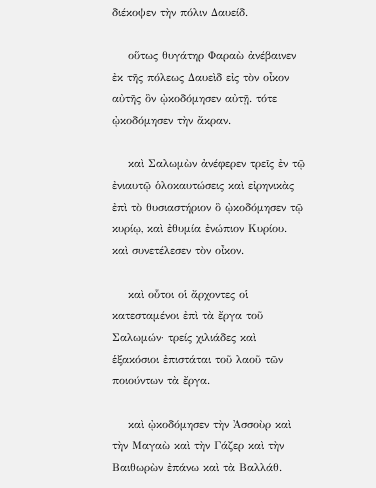διέκοψεν τὴν πόλιν Δαυείδ.

    οὕτως θυγάτηρ Φαραὼ ἀνέβαινεν ἐκ τῆς πόλεως Δαυεὶδ εἰς τὸν οἶκον αὐτῆς ὃν ᾠκοδόμησεν αὐτῇ. τότε ᾠκοδόμησεν τὴν ἄκραν.

    καὶ Σαλωμὼν ἀνέφερεν τρεῖς ἐν τῷ ἐνιαυτῷ ὁλοκαυτώσεις καὶ εἰρηνικὰς ἐπὶ τὸ θυσιαστήριον ὃ ᾠκοδόμησεν τῷ κυρίῳ, καὶ ἐθυμία ἐνώπιον Κυρίου. καὶ συνετέλεσεν τὸν οἶκον.

    καὶ οὗτοι οἱ ἄρχοντες οἱ κατεσταμένοι ἐπὶ τὰ ἔργα τοῦ Σαλωμών· τρείς χιλιάδες καὶ ἑξακόσιοι ἐπιστάται τοῦ λαοῦ τῶν ποιούντων τὰ ἔργα.

    καὶ ᾠκοδόμησεν τὴν Ἀσσοὺρ καὶ τὴν Μαγαὼ καὶ τὴν Γάζερ καὶ τὴν Βαιθωρὼν ἐπάνω καὶ τὰ Βαλλάθ.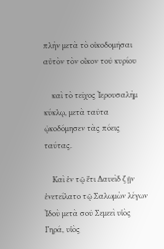πλὴν μετὰ τὸ οἰκοδομῆσαι αὐτὸν τὸν οἶκον τοῦ κυρίου

    καὶ τὸ τεῖχος Ἰερουσαλὴμ κύκλῳ, μετὰ ταῦτα ᾠκοδόμησεν τὰς πόεις ταύτας.

    Καὶ ἐν τῷ ἔτι Δαυεὶδ ζῇν ἐνετείλατο τῷ Σαλωμὼν λέγων Ἰδοὺ μετὰ σοῦ Σεμεεὶ υἱὸς Γηρά, υἱὸς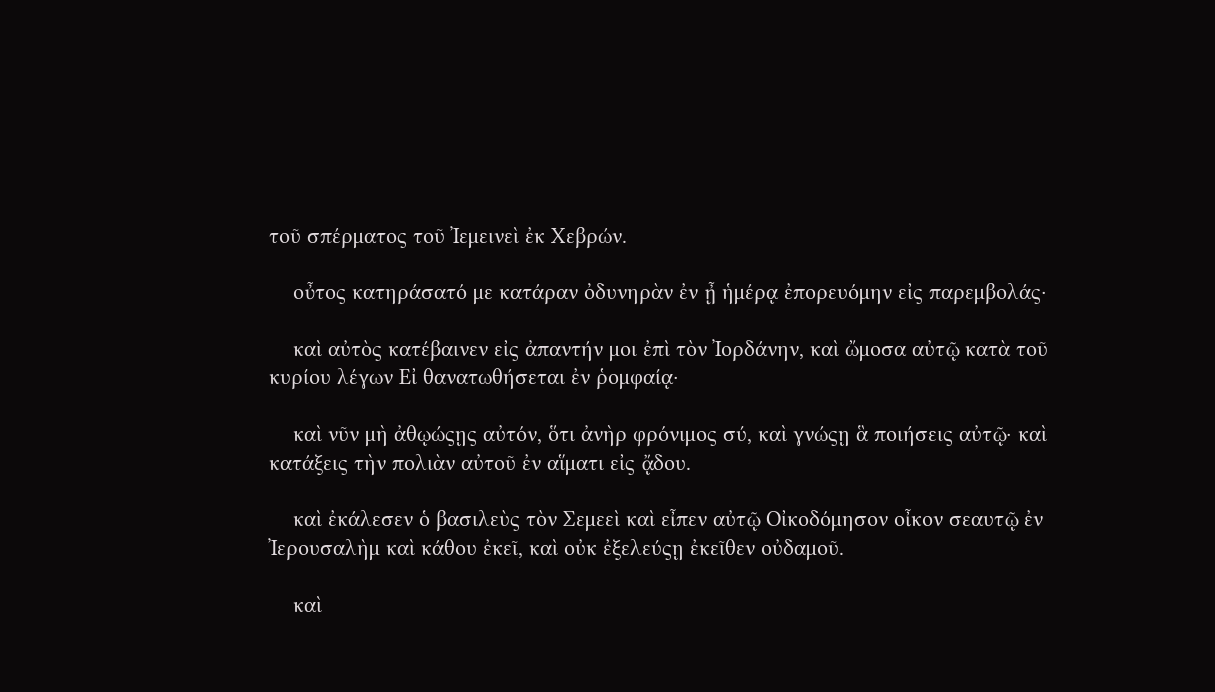τοῦ σπέρματος τοῦ Ἰεμεινεὶ ἐκ Χεβρών.

    οὖτος κατηράσατό με κατάραν ὀδυνηρὰν ἐν ᾖ ἡμέρᾳ ἐπορευόμην εἰς παρεμβολάς·

    καὶ αὐτὸς κατέβαινεν εἰς ἀπαντήν μοι ἐπὶ τὸν Ἰορδάνην, καὶ ὤμοσα αὐτῷ κατὰ τοῦ κυρίου λέγων Εἰ θανατωθήσεται ἐν ῥομφαίᾳ·

    καὶ νῦν μὴ ἀθῳώςῃς αὐτόν, ὅτι ἀνὴρ φρόνιμος σύ, καὶ γνώςῃ ἃ ποιήσεις αὐτῷ· καὶ κατάξεις τὴν πολιὰν αὐτοῦ ἐν αἵματι εἰς ᾄδου.

    καὶ ἐκάλεσεν ὁ βασιλεὺς τὸν Σεμεεὶ καὶ εἶπεν αὐτῷ Οἰκοδόμησον οἶκον σεαυτῷ ἐν Ἰερουσαλὴμ καὶ κάθου ἐκεῖ, καὶ οὐκ ἐξελεύςῃ ἐκεῖθεν οὐδαμοῦ.

    καὶ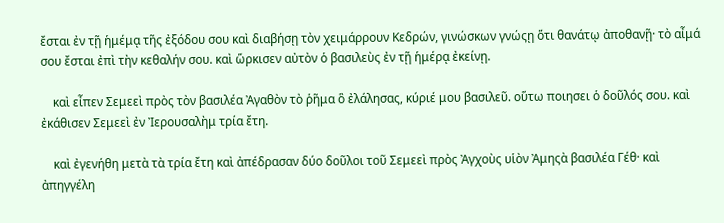ἔσται ἐν τῇ ἡμέμᾳ τῆς ἐξόδου σου καὶ διαβήσῃ τὸν χειμάρρουν Κεδρών, γινώσκων γνώςῃ ὅτι θανάτῳ ἀποθανῇ· τὸ αἶμά σου ἔσται ἐπὶ τὴν κεθαλήν σου. καὶ ὥρκισεν αὐτὸν ὁ βασιλεὺς ἐν τῇ ἡμέρᾳ ἐκείνῃ.

    καὶ εἶπεν Σεμεεὶ πρὸς τὸν βασιλέα Ἀγαθὸν τὸ ῥῆμα ὃ ἐλάλησας, κύριέ μου βασιλεῦ. οὕτω ποιησει ὁ δοῦλός σου. καὶ ἐκάθισεν Σεμεεὶ ἐν Ἰερουσαλὴμ τρία ἔτη.

    καὶ ἐγενήθη μετὰ τὰ τρία ἔτη καὶ ἀπέδρασαν δύο δοῦλοι τοῦ Σεμεεὶ πρὸς Ἀγχοὺς υἱὸν Ἀμηςὰ βασιλέα Γέθ· καὶ ἀπηγγέλη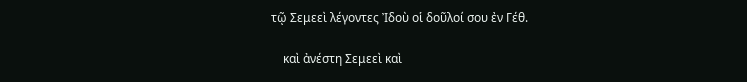τῷ Σεμεεὶ λέγοντες Ἰδοὺ οἱ δοῦλοί σου ἐν Γέθ.

    καὶ ἀνέστη Σεμεεὶ καὶ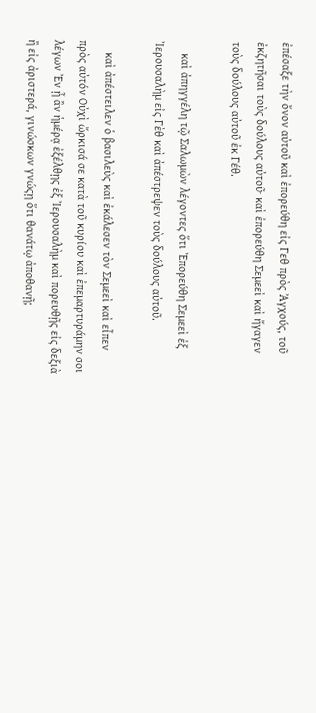ἐπέσαξε τὴν ὄνον αὐτοῦ καὶ ἐπορεύθη εἰς Γεθ πρὸς Ἀγχούς, τοῦ ἐκζητῆσαι τοὺς δούλους αὐτοῦ· καὶ ἐπορεύθη Σεμεεὶ καὶ ἤγαγεν τοὺς δούλους αὐτοῦ ἐκ Γέθ.

    καὶ ἀπηγγέλη τῷ Σαλωμὼν λέγοντες ὅτι Ἐπορεύθη Σεμεεὶ ἐξ Ἰερουσαλὴμ εἰς Γὲθ καὶ ἀπέστρεψεν τοὺς δούλους αὐτοῦ.

    καὶ ἀπέστειλεν ὁ βασιλεὺς καὶ ἐκάλεσεν τὸν Σεμεεὶ καὶ εἶπεν πρὸς αὐτόν Οὐχὶ ὤρκισά σε κατὰ τοῦ κυρίου καὶ ἐπεμαρτυράμην σοι λέγων Ἐν ᾖ ἂν ἡμέρᾳ ἐξέλθῃς ἐξ Ἰερουσαλὴμ καὶ πορευθῇς εἰς δεξιὰ ἢ εἰς ἀριστερά, γινώσκων γνώςῃ ὅτι θανάτῳ ἀποθανῇ;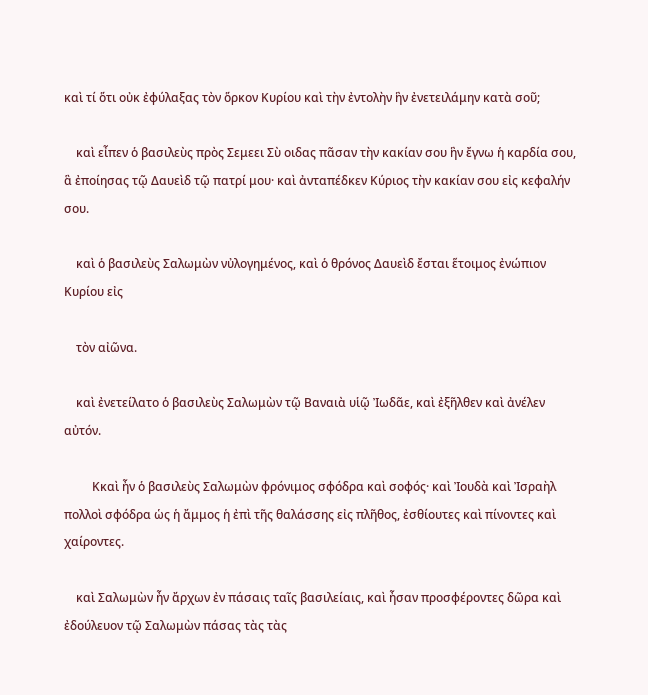καὶ τί ὅτι οὐκ ἐφύλαξας τὸν ὅρκον Κυρίου καὶ τὴν ἐντολὴν ἣν ἐνετειλάμην κατὰ σοῦ;

    καὶ εἶπεν ὁ βασιλεὺς πρὸς Σεμεει Σὺ οιδας πᾶσαν τὴν κακίαν σου ἣν ἔγνω ἡ καρδία σου, ἃ ἐποίησας τῷ Δαυεὶδ τῷ πατρί μου· καὶ ἀνταπέδκεν Κύριος τὴν κακίαν σου εἰς κεφαλήν σου.

    καὶ ὁ βασιλεὺς Σαλωμὼν νὐλογημένος, καὶ ὁ θρόνος Δαυεὶδ ἔσται ἕτοιμος ἐνώπιον Κυρίου εἰς

    τὸν αἰῶνα.

    καὶ ἐνετείλατο ὁ βασιλεὺς Σαλωμὼν τῷ Βαναιὰ υἱῷ Ἰωδᾶε, καὶ ἐξῆλθεν καὶ ἀνέλεν αὐτόν.

    Kκαὶ ἦν ὁ βασιλεὺς Σαλωμὼν φρόνιμος σφόδρα καὶ σοφός· καὶ Ἰουδὰ καὶ Ἰσραὴλ πολλοὶ σφόδρα ὡς ἡ ἄμμος ἡ ἐπὶ τῆς θαλάσσης εἰς πλῆθος, ἐσθίουτες καὶ πίνοντες καὶ χαίροντες.

    καὶ Σαλωμὼν ἦν ἄρχων ἐν πάσαις ταῖς βασιλείαις, καὶ ἦσαν προσφέροντες δῶρα καὶ ἐδούλευον τῷ Σαλωμὼν πάσας τὰς τὰς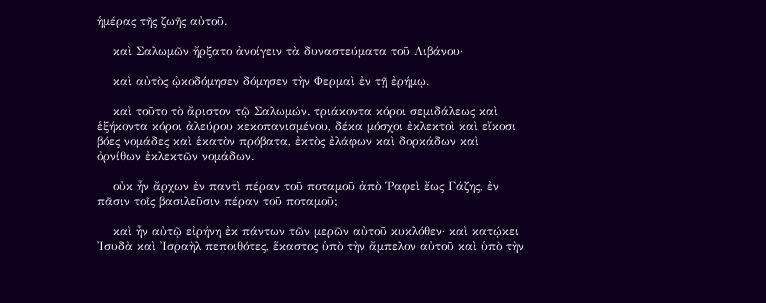ἡμέρας τῆς ζωῆς αὐτοῦ.

    καὶ Σαλωμῶν ἤρξατο ἀνοίγειν τὰ δυναστεύματα τοῦ Λιβάνου·

    καὶ αὐτὸς ᾠκοδόμησεν δόμησεν τὴν Φερμαὶ ἐν τῇ ἐρήμῳ.

    καὶ τοῦτο τὸ ἄριστον τῷ Σαλωμών. τριάκοντα κόροι σεμιδάλεως καὶ ἑξήκοντα κόροι ἀλεύρου κεκοπανισμένου, δέκα μόσχοι ἐκλεκτοὶ καὶ εἴκοσι βόες νομάδες καὶ ἑκατὸν πρόβατα, ἐκτὸς ἐλάφων καὶ δορκάδων καὶ ὀρνίθων ἐκλεκτῶν νομάδων.

    οὐκ ἦν ἄρχων ἐν παντὶ πέραν τοῦ ποταμοῦ ἀπὸ Ῥαφεὶ ἔως Γάζης, ἐν πᾶσιν τοῖς βασιλεῦσιν πέραν τοῦ ποταμοῦ;

    καὶ ἦν αὐτῷ εἰρήνη ἐκ πάντων τῶν μερῶν αὐτοῦ κυκλόθεν· καὶ κατῴκει Ἰσυδὰ καὶ Ἰσραὴλ πεποιθότες, ἕκαστος ὑπὸ τὴν ἄμπελον αὐτοῦ καὶ ὑπὸ τὴν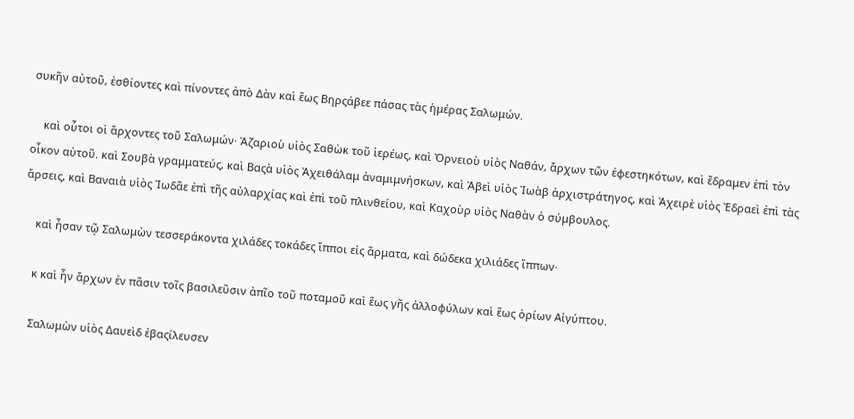συκῆν αὐτοῦ, ἐσθίοντες καὶ πίνοντες ἀπὸ Δὰν καὶ ἕως Βηρςάβεε πάσας τὰς ἡμέρας Σαλωμών.

    καὶ οὗτοι οἱ ἄρχοντες τοῦ Σαλωμών· Ἀζαριοὺ υἱὸς Σαθὼκ τοῦ ἱερέως, καὶ Ὀρνειοὺ υἰὸς Ναθάν, ἄρχων τῶν ἐφεστηκότων, καὶ ἔδραμεν ἐπὶ τὸν οἶκον αὐτοῦ. καὶ Σουβὰ γραμματεύς, καὶ Βαςὰ υἱὸς Ἀχειθάλαμ ἀναμιμνήσκων, καὶ Ἀβεὶ υἱὸς Ἰωὰβ ἀρχιστράτηγος, καὶ Ἀχειρὲ υἱὸς Ἐδραεὶ ἐπὶ τὰς ἄρσεις, καὶ Βαναιὰ υἱὸς Ἰωδᾶε ἐπὶ τῆς αὐλαρχίας καὶ ἐπὶ τοῦ πλινθείου, καὶ Καχοὺρ υἱὸς Ναθὰν ὁ σύμβουλος.

    καὶ ἦσαν τῷ Σαλωμὼν τεσσεράκοντα χιλάδες τοκάδες ἵπποι εἰς ἅρματα, καὶ δώδεκα χιλιάδες ἵππων·

    κ καὶ ἦν ἄρχων ἐν πᾶσιν τοῖς βασιλεῦσιν ἀπῖο τοῦ ποταμοῦ καὶ ἕως γῆς ἀλλοφύλων καὶ ἕως ὁρίων Αἰγύπτου.

    Σαλωμὼν υἱὸς Δαυεὶδ ἐβαςίλευσεν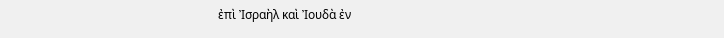ἐπὶ Ἰσραὴλ καὶ Ἰουδὰ ἐν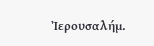Ἰερουσαλήμ.